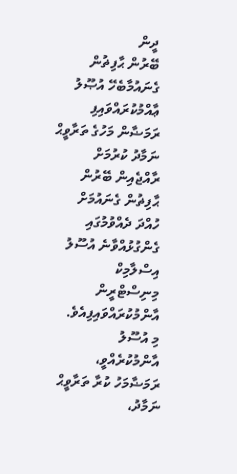ދީން
ބޭރުން ޙާފިޡުން ގެނައުމާބެހޭ އުޞޫލު ޢާއްމުކުރައްވައިފި
ރަމަޟާން މަހުގެ ތަރާވީޙް ނަމާދު ކުރުމަށް ރާއްޖެއިން ބޭރުން ޙާފިޡުން ގެނައުމަށް ހުއްދަ ދެއްވުމުގައި ގެންގުޅުއްވާނެ އުސޫލު އިސްލާމިކް މިނިސްޓްރީން އާންމުކުރައްވައިފިއެވެ.
މި އުސޫލު އާންމުކުރެއްވީ، ރަމަޟާމަހު ކުރާ ތަރާވީޙް ނަމާދު،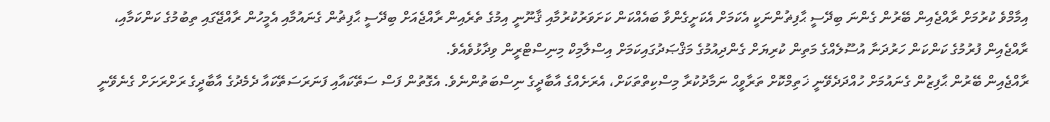އިމާމްވެ ކުރުމަށް ރާއްޖެއިން ބޭރުން ގެންނަ ބިދޭސީ ޙާފިޡުންނަކީ އެކަމަށް އެކަށީގެންވާ ބައެއްކަން ކަށަވަރުކުރުމާއި ޤާނޫނީ އިމުގެ ތެރެއިން ރާއްޖެއަށް ބިދޭސީ ޙާފިޡުން ގެނައުމާއި އެމީހުން ރާއްޖޭގައި ތިބުމުގެ ކަންކަމާއި، ރާއްޖެއިން ފުރުމުގެ ކަންކަން ހަރުދަނާ އުސޫލެއްގެ މަތިން ކުރިޔަށް ގެންދިއުމުގެ މަޤްޞަދުގައިކަމަށް އިސްލާމިކް މިނިސްޓްރީން ވިދާޅުވެއެވެ.
ރާއްޖެއިން ބޭރުން ޙާފިޒުން ގެނައުމަށް ހުއްދަދެވޭނީ ޚަތިމްކޮށް ތަރާވީޙް ނަމާދުކުރާ މިސްކިތްތަކަށް، އެރަށެއްގެ އާބާދީގެ ނިސްބަތުންނެވެ. އެގޮތުން ފަސް ސަތޭކައާއި ފަނަރަސަތޭކައާ ދެމެދުގެ އާބާދީގެ ރަށްރަށަށް ގެނެވޭނީ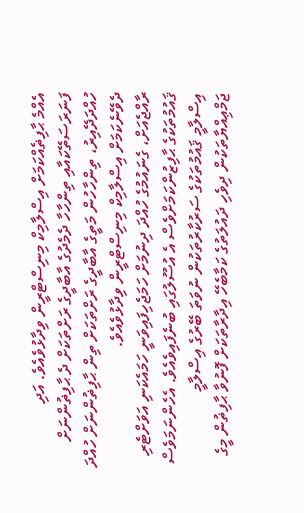އެއްމެ ޙާފިޡެއްކަމަށް އިސްލާމިކް މިނިސްޓްރީން ވިދާޅުވެއެވެ. އަދި ފަނަރަސަތޭކައާއި ތިންހާހާ ދެމެދުގެ އާބާދީގެ ރަށްތަކަށް ދެ ޙާފިޡުންނަށް ހުއްދަދޭއިރު، ތިންހާހުން މަތީގެ އާބާދީގެ ރަށްތަކަށް ތިން ޙާފިޡުންނަށް ހުއްދަ ދެވޭނެކަމަށް އިސްލާމިކް މިނިސްޓްރީން ވިދާޅުވެއެވެ.
ރާއްޖެއަށް، ގެނައުމުގެ ހުއްދަ ދިނުމަށް ހަމަޖެހިފައިވަނީ ހަމައެކަނި އަވަށްޓެރި ޤައުމުތަކުގެ ޙާފިޒުންކަމަށްވެސް އެ އުސޫލުގައި ބުނެފައިވެއެވެ. އެހެންނަމަވެސް އިސްލާމީ ޤައުމުތަކުގެ ސަރުކާރުތަކުން ނުވަތަ ބޭރުގެ އިސްލާމީ ޖަމްޢިއްޔާތަކުން ދިވެހި ދައުލަތުގެ ކަމާބެހޭ އިދާރާތަކަށް ފޮނުވާ ޙާފިޡުން މީގެ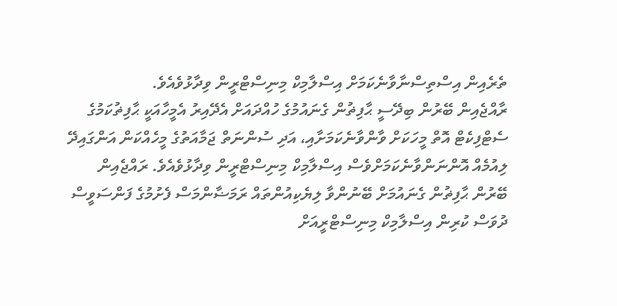ތެރެއިން އިސްތިސްނާވާނެކަމަށް އިސްލާމިކް މިނިސްޓްރީން ވިދާޅުވެއެވެ.
ރާއްޖެއިން ބޭރުން ބިދޭސީ ޙާފިޡުން ގެނައުމުގެ ހުއްދައަށް އެދޭއިރު އެމީހާއަކީ ޙާފިޡުކަމުގެ ސެޓްފިކެޓް އޮތް މީހަކަށް ވާންވާނެކަމަށާއި، އަދި ސުންނަތް ޖަމާއަތުގެ މީހެއްކަން އަންގައިދޭ ލިއުމެއް އޮންނަންވާނެކަމަށްވެސް އިސްލާމިކް މިނިސްޓްރީން ވިދާޅުވެއެވެ. ރައްޖެއިން ބޭރުން ޙާފިޡުން ގެނައުމަށް ބޭނުންވާ ލިޔެކިއުންތައް ރަމަޟާންމަސް ފެށުމުގެ ފަންސަވީސް ދުވަސް ކުރިން އިސްލާމިކް މިނިސްޓްރީއަށް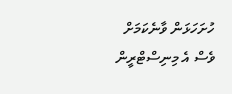ހުށަހަޅަން ވާނެކަމަށް ވެސް އެ މިނިސްޓްރީން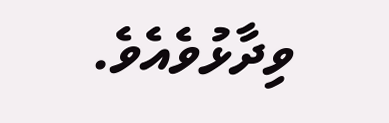ވިދާޅުވެއެވެ.